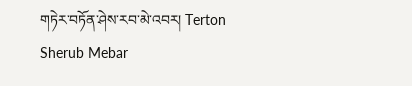གཏེར་བཏོན་ཤེས་རབ་མེ་འབར། Terton Sherub Mebar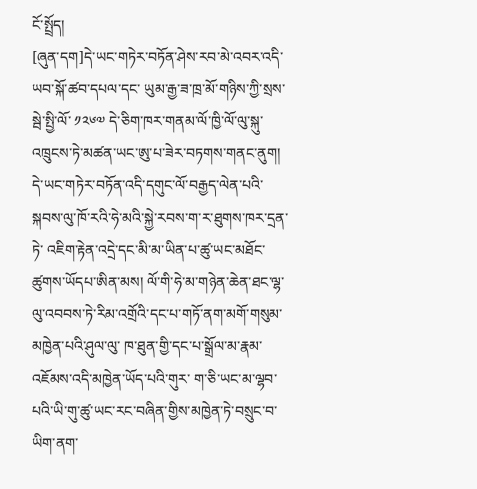ངོ་སྤྲོད།
[ཞུན་དག]དེ་ཡང་གཏེར་བཏོན་ཤེས་རབ་མེ་འབར་འདི་ཡབ་སྐོ་ཚབ་དཔལ་དང་ ཡུམ་རྒྱ་ཟ་ཁྲ་མོ་གཉིས་ཀྱི་སྲས་སྦེ་སྤྱི་ལོ་ ༡༢༦༧ དེ་ཅིག་ཁར་གནམ་ལོ་ཁྱི་ལོ་ལུ་སྐུ་འཁྲུངས་ཏེ་མཚན་ཡང་ཨུ་པ་ཟེར་བཏགས་གནང་ནུག། དེ་ཡང་གཏེར་བཏོན་འདི་དགུང་ལོ་བརྒྱད་ལེན་པའི་སྐབས་ལུ་ཁོ་རའི་ཧེ་མའི་སྐྱེ་རབས་ག་ར་ཐུགས་ཁར་དྲན་ཏེ་ འཇིག་རྟེན་འདྲེ་དང་མི་མ་ཡིན་པ་ཚུ་ཡང་མཐོང་ཚུགས་ཡོདཔ་ཨིན་མས། ལོ་གི་ཧེ་མ་གཉེན་ཆེན་ཐང་ལྷ་ལུ་འབབས་ཏེ་རིམ་འགྲོའི་དང་པ་གཏོ་ནག་མགོ་གསུམ་མཁྱེན་པའི་ཤུལ་ལུ་ ཁ་ཐུན་གྱི་དང་པ་སྒྲོལ་མ་རྣམ་འཇོམས་འདི་མཁྱེན་ཡོད་པའི་གུར་ ག་ཅི་ཡང་མ་ལྷབ་པའི་ཡི་གུ་ཚུ་ཡང་རང་བཞིན་གྱིས་མཁྱེན་ཏེ་བསྲུང་བ་ཡིག་ནག་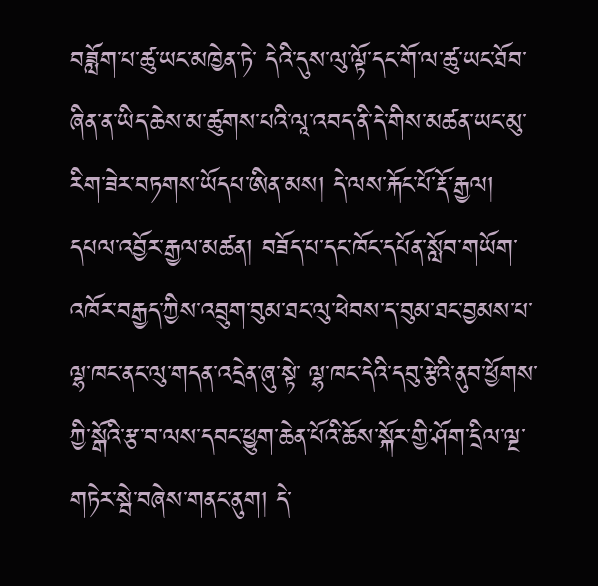བཟློག་པ་ཚུ་ཡང་མཁྱེན་ཏེ་ དེའི་དུས་ལུ་ལྟོ་དང་གོ་ལ་ཚུ་ཡང་ཐོབ་ཞིན་ན་ཡིད་ཆེས་མ་ཚུགས་པའི་ལཱ་འབད་ནི་དེ་གིས་མཚན་ཡང་མུ་རིག་ཟེར་བཏགས་ཡོདཔ་ཨིན་མས། དེ་ལས་རྐོང་པོ་རྡོ་རྒྱལ། དཔལ་འབྱོར་རྒྱལ་མཚན། བཟོད་པ་དང་ཁོང་དཔོན་སློབ་གཡོག་འཁོར་བརྒྱད་ཀྱིས་འབྲུག་བུམ་ཐང་ལུ་ཕེབས་ད་བུམ་ཐང་བྱམས་པ་ལྷ་ཁང་ནང་ལུ་གདན་འདྲེན་ཞུ་སྟེ་ ལྷ་ཁང་དེའི་དབུ་རྩེའི་ནུབ་ཕྱོགས་ཀྱི་སྒོའི་རྩ་བ་ལས་དབང་ཕྱུག་ཆེན་པོའི་ཆོས་སྐོར་གྱི་ཤོག་དྲིལ་ལྔ་གཏེར་སྦེ་བཞེས་གནང་ནུག། དེ་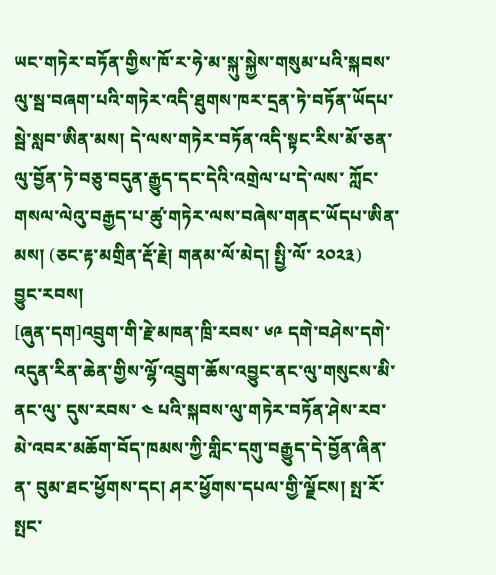ཡང་གཏེར་བཏོན་གྱིས་ཁོ་ར་ཧེ་མ་སྐུ་སྐྱེས་གསུམ་པའི་སྐབས་ལུ་སྦ་བཞག་པའི་གཏེར་འདི་ཐུགས་ཁར་དྲན་ཏེ་བཏོན་ཡོདཔ་སྦེ་སླབ་ཨིན་མས། དེ་ལས་གཏེར་བཏོན་འདི་སྟང་རིས་མོ་ཅན་ལུ་བྱོན་ཏེ་བཅུ་བདུན་རྒྱུད་དང་དེའི་འགྲེལ་པ་དེ་ལས་ ཀློང་གསལ་ལེའུ་བརྒྱད་པ་ཚུ་གཏེར་ལས་བཞེས་གནང་ཡོདཔ་ཨིན་མས། (ཅང་རྟ་མགྲིན་རྡོ་རྗེ། གནམ་ལོ་མེད། སྤྱི་ལོ་ ༢༠༢༣)
བྱུང་རབས།
[ཞུན་དག]འབྲུག་གི་རྗེ་མཁན་ཁྲི་རབས་ ༦༩ དགེ་བཤེས་དགེ་འདུན་རིན་ཆེན་གྱིས་ལྷོ་འབྲུག་ཆོས་འབྱུང་ནང་ལུ་གསུངས་མི་ནང་ལུ་ དུས་རབས་ ༤ པའི་སྐབས་ལུ་གཏེར་བཏོན་ཤེས་རབ་མེ་འབར་མཆོག་བོད་ཁམས་ཀྱི་གླིང་དགུ་བརྒྱུད་དེ་བྱོན་ཞིན་ན་ བུམ་ཐང་ཕྱོགས་དང། ཤར་ཕྱོགས་དཔལ་གྱི་ལྗོངས། སྤ་རོ་སྤང་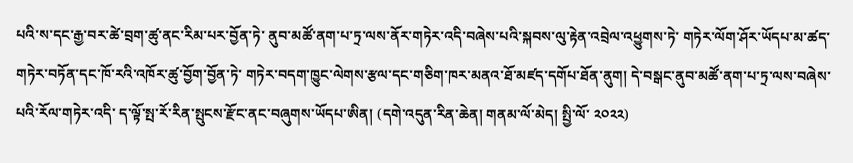པའི་ས་དང་རྒྱ་བར་ཚེ་བྲག་ཚུ་ནང་རིམ་པར་བྱོན་ཏེ་ ནུབ་མཚོ་ནག་པ་ཏྲ་ལས་ནོར་གཏེར་འདི་བཞེས་པའི་སྐབས་ལུ་རྟེན་འབྲེལ་འཕྱུགས་ཏེ་ གཏེར་ལོག་ཤོར་ཡོདཔ་མ་ཚད་གཏེར་བཏོན་དང་ཁོ་རའི་འཁོར་ཚུ་བྱོག་བྱོན་ཏེ་ གཏེར་བདག་ཁྱུང་ལེགས་རྩལ་དང་གཅིག་ཁར་མནའ་ཐོ་མཛད་དགོཔ་ཐོན་ནུག། དེ་བསྒང་ནུབ་མཚོ་ནག་པ་ཏྲ་ལས་བཞེས་པའི་རོལ་གཏེར་འདི་ ད་ལྟོ་སྤ་རོ་རིན་སྤུངས་རྫོང་ནང་བཞུགས་ཡོདཔ་ཨིན། (དགེ་འདུན་རིན་ཆེན། གནམ་ལོ་མེད། སྤྱི་ལོ་ ༢༠༢༢)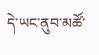དེ་ཡང་ནུབ་མཚོ་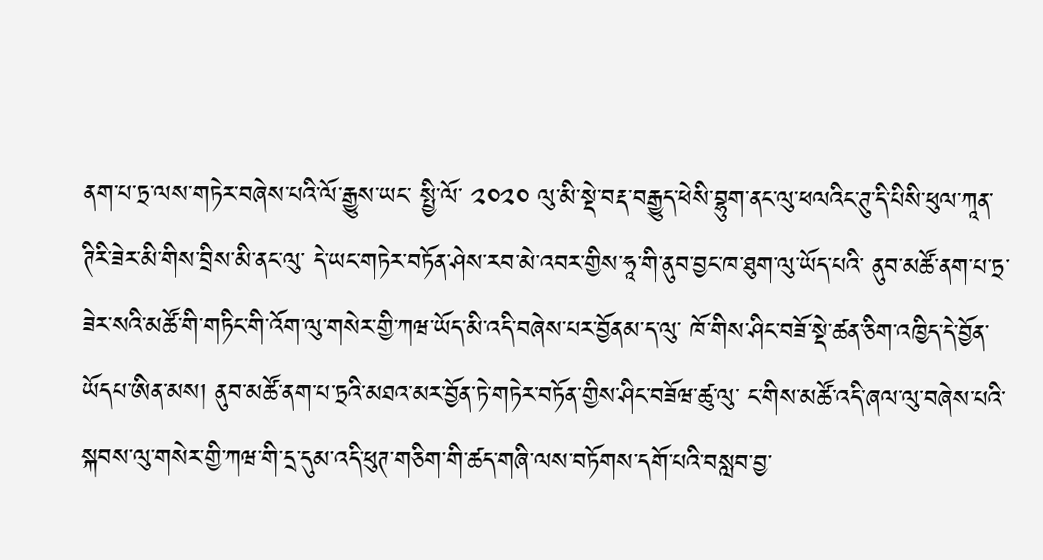ནག་པ་ཏྲ་ལས་གཏེར་བཞེས་པའི་ལོ་རྒྱུས་ཡང་ སྤྱི་ལོ་ ༢༠༢༠ ལུ་མི་སྡེ་བརྡ་བརྒྱུད་ཕེསི་བྷུག་ནང་ལུ་ཕལའིང་ཊུ་དི་པིསི་ཕུལ་ཀཱན་ཊིརི་ཟེར་མི་གིས་བྲིས་མི་ནང་ལུ་ དེ་ཡང་གཏེར་བཏོན་ཤེས་རབ་མེ་འབར་གྱིས་ཧཱ་གི་ནུབ་བྱང་ཁ་ཐུག་ལུ་ཡོད་པའི་ ནུབ་མཚོ་ནག་པ་ཏྲ་ཟེར་སའི་མཚོ་གི་གཏིང་གི་འོག་ལུ་གསེར་གྱི་ཀཝ་ཡོད་མི་འདི་བཞེས་པར་བྱོནམ་ད་ལུ་ ཁོ་གིས་ཤིང་བཟོ་སྡེ་ཚན་ཅིག་འཁྱིད་དེ་བྱོན་ཡོདཔ་ཨིན་མས། ནུབ་མཚོ་ནག་པ་ཏྲའི་མཐའ་མར་བྱོན་ཏེ་གཏེར་བཏོན་གྱིས་ཤིང་བཟོཝ་ཚུ་ལུ་ ང་གིས་མཚོ་འདི་ཞལ་ལུ་བཞེས་པའི་སྐབས་ལུ་གསེར་གྱི་ཀཝ་གི་དྲ་དུམ་འདི་ཕུཊ་གཅིག་གི་ཚད་གཞི་ལས་བཏོགས་དགོ་པའི་བསླབ་བྱ་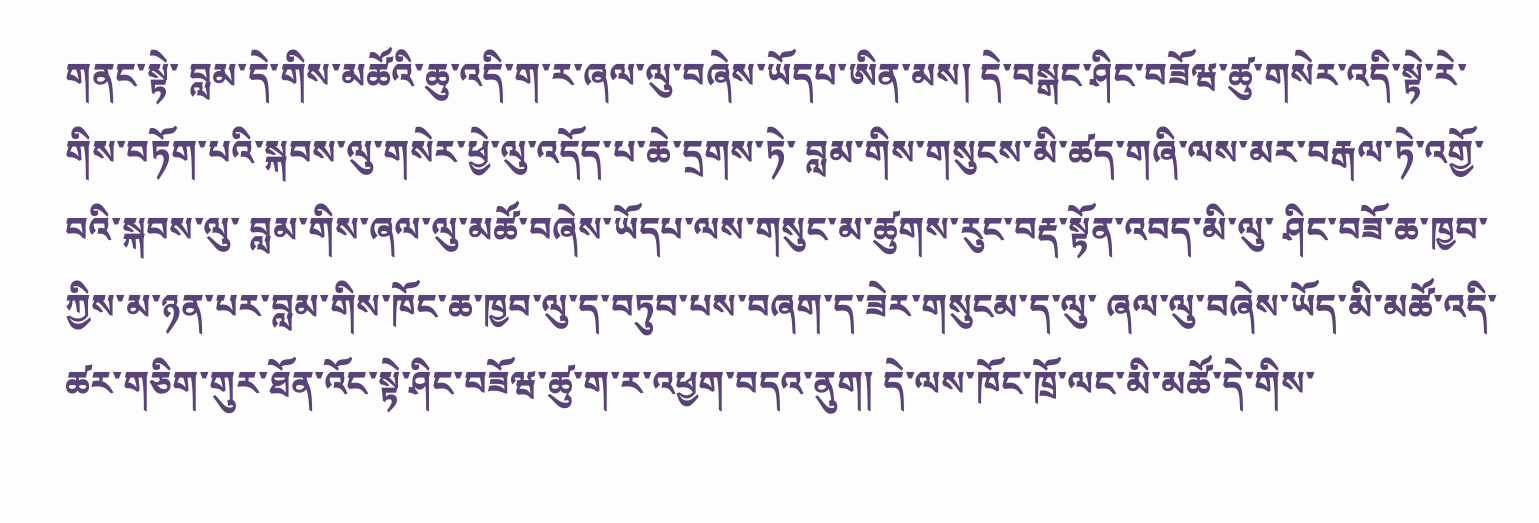གནང་སྟེ་ བླམ་དེ་གིས་མཚོའི་ཆུ་འདི་ག་ར་ཞལ་ལུ་བཞེས་ཡོདཔ་ཨིན་མས། དེ་བསྒང་ཤིང་བཟོཝ་ཚུ་གསེར་འདི་སྟེ་རེ་གིས་བཏོག་པའི་སྐབས་ལུ་གསེར་ཕྱེ་ལུ་འདོད་པ་ཆེ་དྲགས་ཏེ་ བླམ་གིས་གསུངས་མི་ཚད་གཞི་ལས་མར་བརྒལ་ཏེ་འགྱོ་བའི་སྐབས་ལུ་ བླམ་གིས་ཞལ་ལུ་མཚོ་བཞེས་ཡོདཔ་ལས་གསུང་མ་ཚུགས་རུང་བརྡ་སྟོན་འབད་མི་ལུ་ ཤིང་བཟོ་ཆ་ཁྱབ་ཀྱིས་མ་ཉན་པར་བླམ་གིས་ཁོང་ཆ་ཁྱབ་ལུ་ད་བཏུབ་པས་བཞག་ད་ཟེར་གསུངམ་ད་ལུ་ ཞལ་ལུ་བཞེས་ཡོད་མི་མཚོ་འདི་ཚར་གཅིག་གུར་ཐོན་འོང་སྟེ་ཤིང་བཟོཝ་ཚུ་ག་ར་འཕྱག་བདའ་ནུག། དེ་ལས་ཁོང་ཁྲོ་ལང་མི་མཚོ་དེ་གིས་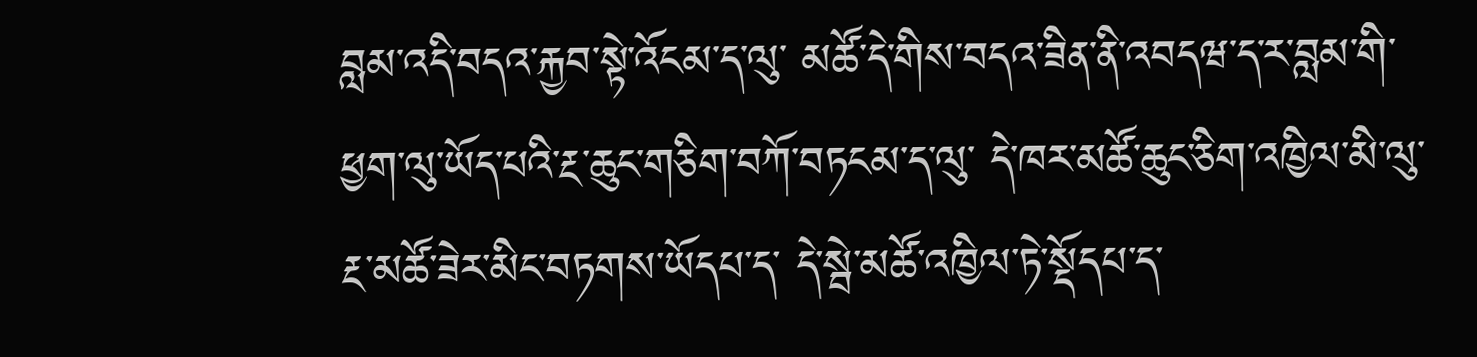བླམ་འདི་བདའ་རྐྱབ་སྟེ་འོངམ་ད་ལུ་ མཚོ་དེ་གིས་བདའ་ཟིན་ནི་འབདཝ་ད་ར་བླམ་གི་ཕྱག་ལུ་ཡོད་པའི་རྔ་ཆུང་གཅིག་བཀོ་བཏངམ་ད་ལུ་ དེ་ཁར་མཚོ་ཆུང་ཅིག་འཁྱིལ་མི་ལུ་རྔ་མཚོ་ཟེར་མིང་བཏགས་ཡོདཔ་ད་ དེ་སྦེ་མཚོ་འཁྱིལ་ཏེ་སྡོདཔ་ད་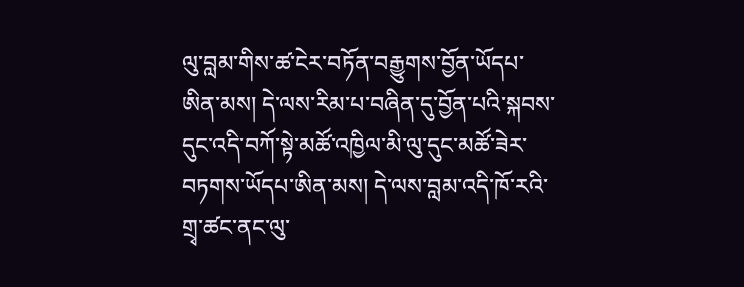ལུ་བླམ་གིས་ཚ་ངེར་བཏོན་བརྒྱུགས་བྱོན་ཡོདཔ་ཨིན་མས། དེ་ལས་རིམ་པ་བཞིན་དུ་བྱོན་པའི་སྐབས་དུང་འདི་བཀོ་སྟེ་མཚོ་འཁྱིལ་མི་ལུ་དུང་མཚོ་ཟེར་བཏགས་ཡོདཔ་ཨིན་མས། དེ་ལས་བླམ་འདི་ཁོ་རའི་གྲྭ་ཚང་ནང་ལུ་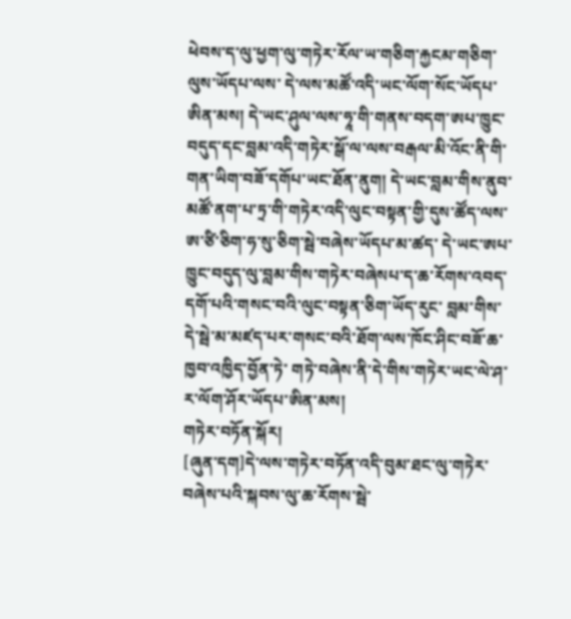ཕེབས་ད་ལུ་ཕྱག་ལུ་གཏེར་རོལ་ཡ་གཅིག་རྐྱངམ་གཅིག་ལུས་ཡོདཔ་ལས་ དེ་ལས་མཚོ་འདི་ཡང་ལོག་སོང་ཡོདཔ་ཨིན་མས། དེ་ཡང་ཤུལ་ལས་ཧཱ་གི་གནས་བདག་ཨཔ་ཁྱུང་བདུད་དང་བླམ་འདི་གཏེར་སྒོ་ལ་ལས་བརྒལ་མི་འོང་ནི་གི་གན་ཡིག་བཟོ་དགོཔ་ཡང་ཐོན་ནུག། དེ་ཡང་བླམ་གིས་ནུབ་མཚོ་ནག་པ་ཏྲ་གི་གཏེར་འདི་ལུང་བསྟན་གྱི་དུས་ཚོད་ལས་ཨ་ཙི་ཅིག་ཧ་སུ་ཅིག་སྦེ་བཞེས་ཡོདཔ་མ་ཚད་ དེ་ཡང་ཨཔ་ཁྱུང་བདུད་ལུ་བླམ་གིས་གཏེར་བཞེསཔ་ད་ཆ་རོགས་འབད་དགོ་པའི་གསང་བའི་ལུང་བསྟན་ཅིག་ཡོད་རུང་ བླམ་གིས་དེ་སྦེ་མ་མཛད་པར་གསང་བའི་ཐོག་ལས་ཁོང་ཤིང་བཟོ་ཆ་ཁྱབ་འཁྱིད་བྱོན་ཏེ་ གཏེ་བཞེས་ནི་དེ་གིས་གཏེར་ཡང་ལེ་ཤ་ར་ལོག་ཤོར་ཡོདཔ་ཨིན་མས།
གཏེར་བཏོན་སྐོར།
[ཞུན་དག]དེ་ལས་གཏེར་བཏོན་འདི་བུམ་ཐང་ལུ་གཏེར་བཞེས་པའི་སྐབས་ལུ་ཆ་རོགས་སྦེ་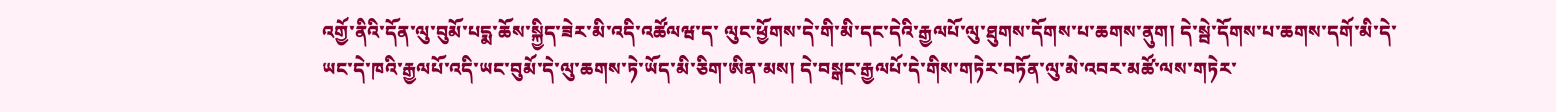འགྱོ་ནིའི་དོན་ལུ་བུམོ་པདྨ་ཆོས་སྐྱིད་ཟེར་མི་འདི་འཚོལཝ་ད་ ལུང་ཕྱོགས་དེ་གི་མི་དང་དེའི་རྒྱལཔོ་ལུ་ཐུགས་དོགས་པ་ཆགས་ནུག། དེ་སྦེ་དོགས་པ་ཆགས་དགོ་མི་དེ་ཡང་དེ་ཁའི་རྒྱལཔོ་འདི་ཡང་བུམོ་དེ་ལུ་ཆགས་ཏེ་ཡོད་མི་ཅིག་ཨིན་མས། དེ་བསྒང་རྒྱལཔོ་དེ་གིས་གཏེར་བཏོན་ལུ་མེ་འབར་མཚོ་ལས་གཏེར་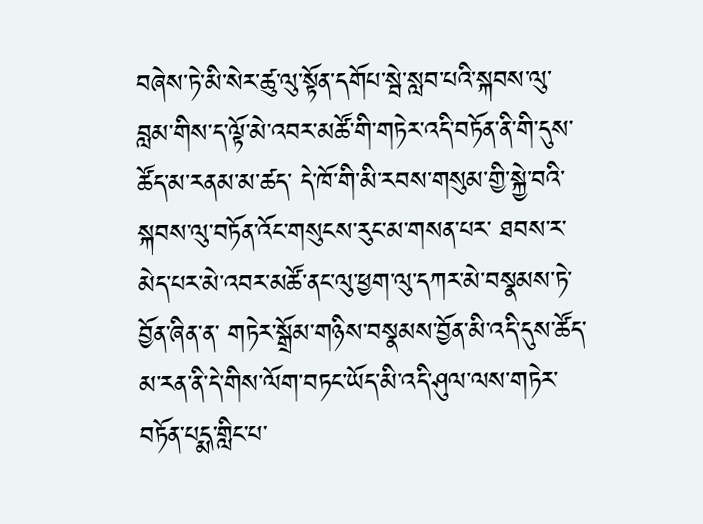བཞེས་ཏེ་མི་སེར་ཚུ་ལུ་སྟོན་དགོཔ་སྦེ་སླབ་པའི་སྐབས་ལུ་ བླམ་གིས་ད་ལྟོ་མེ་འབར་མཚོ་གི་གཏེར་འདི་བཏོན་ནི་གི་དུས་ཚོད་མ་རནམ་མ་ཚད་ དེ་ཁོ་གི་མི་རབས་གསུམ་གྱི་སྐྱེ་བའི་སྐབས་ལུ་བཏོན་འོང་གསུངས་རུང་མ་གསན་པར་ ཐབས་ར་མེད་པར་མེ་འབར་མཚོ་ནང་ལུ་ཕྱག་ལུ་དཀར་མེ་བསྣམས་ཏེ་བྱོན་ཞིན་ན་ གཏེར་སྒྲོམ་གཉིས་བསྣམས་བྱོན་མི་འདི་དུས་ཚོད་མ་རན་ནི་དེ་གིས་ལོག་བཏང་ཡོད་མི་འདི་ཤུལ་ལས་གཏེར་བཏོན་པདྨ་གླིང་པ་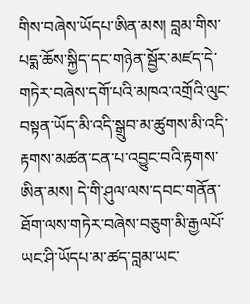གིས་བཞེས་ཡོདཔ་ཨིན་མས། བླམ་གིས་པདྨ་ཆོས་སྐྱིད་དང་གཉེན་སྦྱོར་མཛད་དེ་གཏེར་བཞེས་དགོ་པའི་མཁའ་འགྲོའི་ལུང་བསྟན་ཡོད་མི་འདི་སྒྲུབ་མ་ཚུགས་མི་འདི་རྟགས་མཚན་ངན་པ་འབྱུང་བའི་རྟགས་ཨིན་མས། དེ་གི་ཤུལ་ལས་དབང་གནོན་ཐོག་ལས་གཏེར་བཞེས་བཅུག་མི་རྒྱལཔོ་ཡང་ཤི་ཡོདཔ་མ་ཚད་བླམ་ཡང་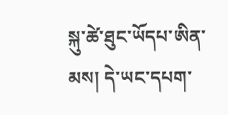སྐུ་ཚེ་ཐུང་ཡོདཔ་ཨིན་མས། དེ་ཡང་དཔག་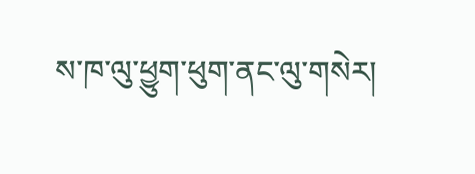ས་ཁ་ལུ་ཕྱུག་ཕུག་ནང་ལུ་གསེར།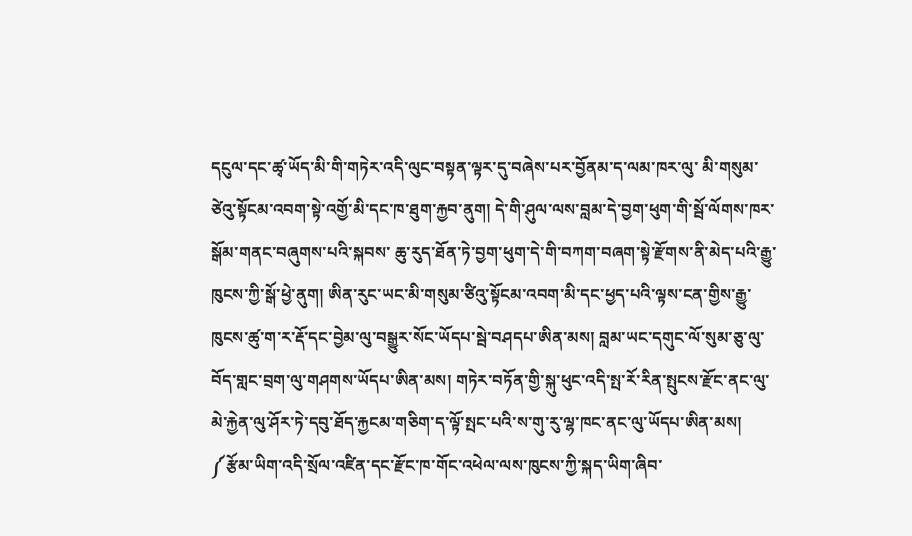དངུལ་དང་ཚྭ་ཡོད་མི་གི་གཏེར་འདི་ལུང་བསྟན་ལྟར་དུ་བཞེས་པར་བྱོནམ་ད་ལམ་ཁར་ལུ་ མི་གསུམ་ཙེའུ་སྟོངམ་འབག་སྟེ་འགྱོ་མི་དང་ཁ་ཐུག་རྐྱབ་ནུག། དེ་གི་ཤུལ་ལས་བླམ་དེ་བྱག་ཕུག་གི་སྦོ་ལོགས་ཁར་སྒོམ་གནང་བཞུགས་པའི་སྐབས་ ཆུ་རུད་ཐོན་ཏེ་བྱག་ཕུག་དེ་གི་བཀག་བཞག་སྟེ་རྫོགས་ནི་མེད་པའི་རྒྱུ་ཁུངས་ཀྱི་སྒོ་ཕྱེ་ནུག། ཨིན་རུང་ཡང་མི་གསུམ་ཙིའུ་སྟོངམ་འབག་མི་དང་ཕྱད་པའི་ལྟས་ངན་གྱིས་རྒྱུ་ཁུངས་ཚུ་ག་ར་རྡོ་དང་བྱེམ་ལུ་བསྒྱུར་སོང་ཡོདཔ་སྦེ་བཤདཔ་ཨིན་མས། བླམ་ཡང་དགུང་ལོ་སུམ་ཅུ་ལུ་བོད་གླང་བྲག་ལུ་གཤགས་ཡོདཔ་ཨིན་མས། གཏེར་བཏོན་གྱི་སྐུ་ཕུང་འདི་སྤ་རོ་རིན་སྤུངས་རྫོང་ནང་ལུ་མེ་རྐྱེན་ལུ་ཤོར་ཏེ་དབུ་ཐོད་རྐྱངམ་གཅིག་ད་ལྟོ་སྤང་པའི་ས་གུ་རུ་ལྷ་ཁང་ནང་ལུ་ཡོདཔ་ཨིན་མས།
༼རྩོམ་ཡིག་འདི་སྲོལ་འཛིན་དང་རྫོང་ཁ་གོང་འཕེལ་ལས་ཁུངས་ཀྱི་སྐད་ཡིག་ཞིབ་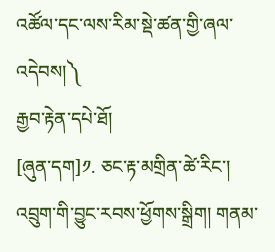འཚོལ་དང་ལས་རིམ་སྡེ་ཚན་གྱི་ཞལ་འདེབས།༽
རྒྱབ་རྟེན་དཔེ་ཐོ།
[ཞུན་དག]༡. ཅང་རྟ་མགྲིན་ཚེ་རིང་། འབྲུག་གི་བྱུང་རབས་ཕྱོགས་སྒྲིག། གནམ་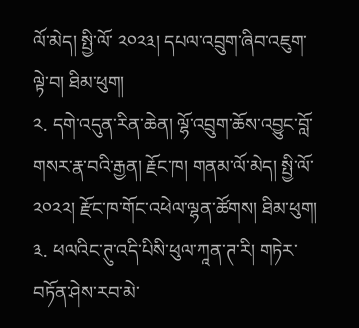ལོ་མེད། སྤྱི་ལོ་ ༢༠༢༣། དཔལ་འབྲུག་ཞིབ་འཇུག་ལྟེ་བ། ཐིམ་ཕུག།
༢. དགེ་འདུན་རིན་ཆེན། ལྷོ་འབྲུག་ཆོས་འབྱུང་བློ་གསར་རྣ་བའི་རྒྱན། རྗོང་ཁ། གནམ་ལོ་མེད། སྤྱི་ལོ་ ༢༠༢༢། རྫོང་ཁ་གོང་འཕེལ་ལྷན་ཚོགས། ཐིམ་ཕུག།
༣. ཕལའིང་ཊུ་འདི་པིསི་ཕུལ་ཀཱན་ཊ་རི། གཏེར་བཏོན་ཤེས་རབ་མེ་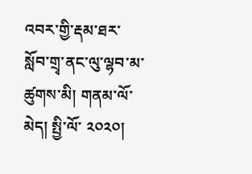འབར་གྱི་རྡམ་ཐར་སློབ་གྲྭ་ནང་ལུ་ལྷབ་མ་ཚུགས་མི། གནམ་ལོ་མེད། སྤྱི་ལོ་ ༢༠༢༠།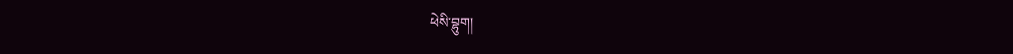ཕེསི་བྷུག།